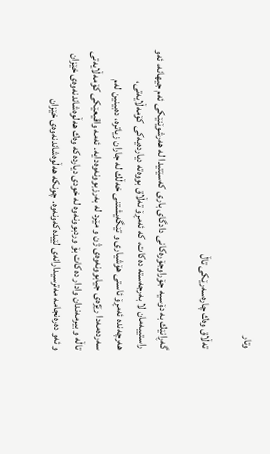وتار

ته‌ڵاق وه‌ك چاره‌سه‌رێكی‌ تاڵ‌

گه‌ڕانێك به‌ دۆسیه‌ جۆراوجۆره‌كانی‌ دادگای‌ باری كه‌سێتیدا له‌ هه‌رشوێنێكی‌ ئه‌م جیهانه‌، ئه‌و راستییه‌مان لا به‌رجه‌سته‌ ده‌كات، كه‌ ئه‌مڕۆ ته‌ڵاق بووه‌ته‌ دیارده‌یه‌كی‌ كۆمه‌ڵایه‌تی‌، هه‌رچه‌نده‌ ئه‌مڕۆ ئاستی‌ هۆشیاری و تێگه‌یشتنی‌ خه‌ڵك له‌ جاران زیاتره‌، ده‌بینین له‌م سه‌رده‌مه‌دا رێژه‌ی‌ جیابوونه‌وه‌ی‌ ژن و مێرد له‌ به‌رزبوونه‌وه‌دایه‌. ئه‌مه‌ واقیعێكی‌ كۆمه‌ڵایه‌تی‌ تاڵه‌ و بیرمه‌ندان وادار ده‌كات بۆ وردبوونه‌وه‌ له‌ خودی‌ دیارده‌كه‌ وه‌ك هه‌ڵوه‌شاندنه‌وه‌ی‌ خێزان و ئه‌و ده‌ره‌نجامه‌ مه‌ترسیدارانه‌ی‌ لێیده‌كه‌ونه‌وه‌. چونكه‌ هه‌ڵوه‌شاندنه‌وه‌ی‌ خێزان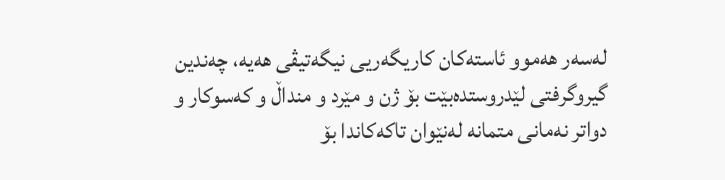له‌سه‌ر هه‌موو ئاسته‌كان كاریگه‌ریی نیگه‌تیڤی هه‌یه‌، چه‌ندین گیروگرفتی‌ لێدروستده‌بێت بۆ ژن و مێرد و منداڵ‌ و كه‌سوكار و دواتر نه‌مانی‌ متمانه‌ له‌نێوان تاكه‌كاندا بۆ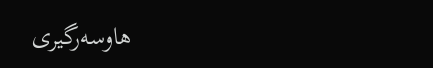هاوسه‌رگیری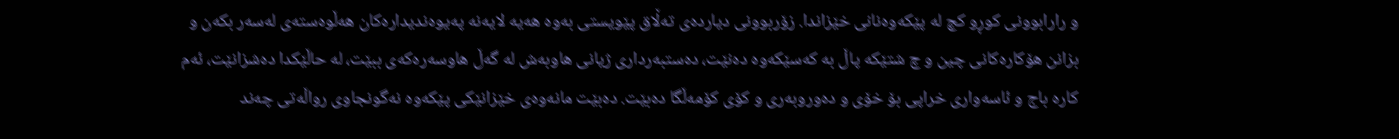و رارابوونی‌ كوڕو كچ له‌ پێكه‌وه‌نانی‌ خێزاندا. زۆربوونی‌ دیارده‌ی‌ ته‌ڵاق پێویستی‌ به‌وه‌ هه‌یه‌ لایه‌نه‌ په‌یوه‌ندیداره‌كان هه‌ڵوه‌سته‌ی‌ له‌سه‌ر بكه‌ن و بزانن هۆكاره‌كانی‌ چین و چ شتێكه‌ پاڵ‌ به‌ كه‌سێكه‌وه‌ ده‌نێت، ده‌ستبه‌رداری‌ ژیانی‌ هاوبه‌ش له‌ گه‌ڵ‌ هاوسه‌ره‌كه‌ی‌ ببێت، له‌ حاڵێكدا ده‌شزانێت، ئه‌م كاره‌ باج و ئاسه‌واری‌ خراپی بۆ خۆی و ده‌وروبه‌ری و كۆی كۆمه‌ڵگا ده‌بێت. ده‌بێت مانه‌وه‌ی‌ خێزانێكی‌ پێكه‌وه‌ نه‌گونجاوی‌ رواڵه‌تی‌ چه‌ند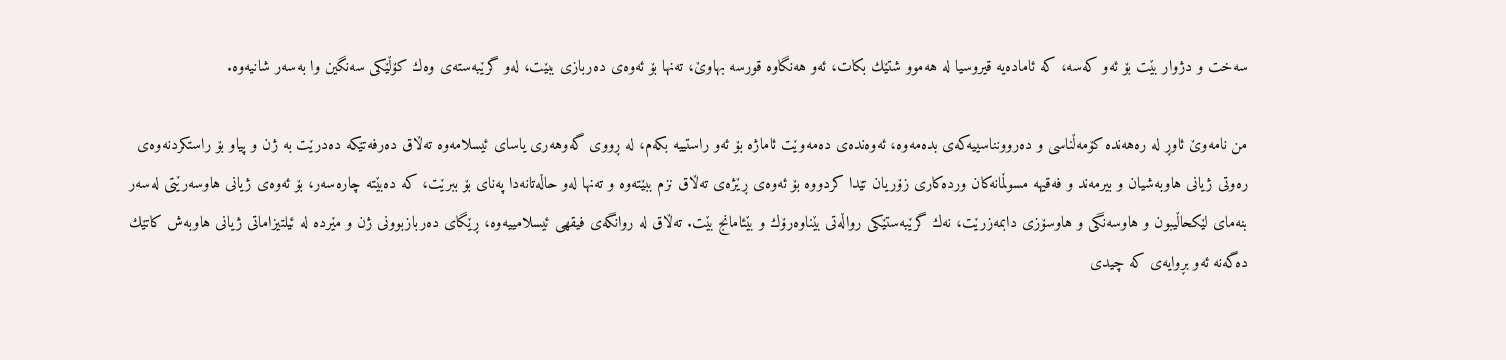سه‌خت و دژوار بێت بۆ ئه‌و كه‌سه‌، كه‌ ئاماده‌یه‌ قیروسیا له‌ هه‌موو شتێك بكات، ئه‌و هه‌نگاوه‌ قورسه‌ بهاوێ، ته‌نها بۆ ئه‌وه‌ی‌ ده‌ربازی ببێت، له‌و گرێبه‌سته‌ی‌ وه‌ك كۆڵێكی‌ سه‌نگین وا به‌سه‌ر شانیه‌وه‌.

من نامه‌وێ‌ ئاوڕ له‌ ره‌هه‌نده‌ كۆمه‌ڵناسی و ده‌روونناسییه‌كه‌ی‌ بده‌مه‌وه‌، ئه‌وه‌نده‌ی‌ ده‌مه‌وێت ئاماژه‌ بۆ ئه‌و راستییه‌ بكه‌م، له‌ ڕووی‌ گه‌وهه‌ری یاسای ئیسلامه‌وه‌ ته‌ڵاق ده‌رفه‌تێكه‌ ده‌درێت به‌ ژن و پیاو بۆ راستكردنه‌وه‌ی‌ ره‌وتی‌ ژیانی‌ هاوبه‌شیان و بیرمه‌ند و فه‌قیهه‌ مسوڵمانه‌كان ورده‌كاری زۆریان تێدا كردووه‌ بۆ ئه‌وه‌ی‌ ڕێژه‌ی‌ ته‌ڵاق نزم ببێته‌وه‌ و ته‌نها له‌و حاڵه‌تانه‌دا په‌نای‌ بۆ ببرێت، كه‌ ده‌بێته‌ چاره‌سه‌ر، بۆ ئه‌وه‌ی‌ ژیانی هاوسه‌رێتی‌ له‌سه‌ر بنه‌مای‌ لێكحاڵیبون و هاوسه‌نگی‌ و هاوسۆزی دابمه‌زرێت، نه‌ك گرێبه‌ستێكی‌ رواڵه‌تی‌ بێناوه‌رۆك و بێئامانج بێت. ته‌ڵاق له‌ روانگه‌ی‌ فیقهی ئیسلامییه‌وه‌، ڕێگای‌ ده‌ربازبوونی ژن و مێرده‌ له‌ ئیلتیزاماتی‌ ژیانی هاوبه‌ش كاتێك ده‌گه‌نه‌ ئه‌و بڕوایه‌ی‌ كه‌ چیدی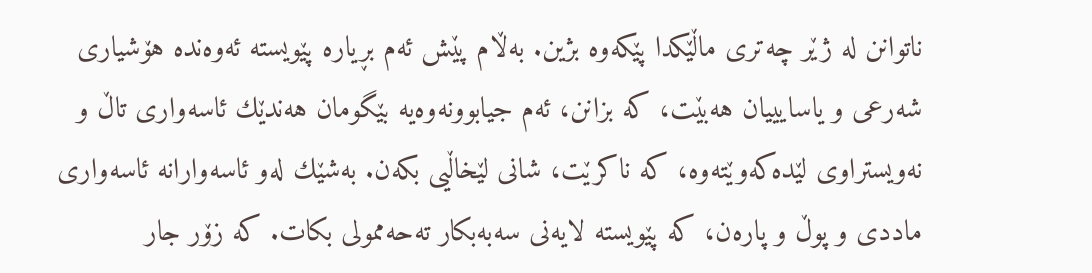ناتوانن له‌ ژێر چه‌تری ماڵێكدا پێكه‌وه‌ بژین. به‌ڵام پێش ئه‌م بڕیاره‌ پێویسته‌ ئه‌وه‌نده‌ هۆشیاری شه‌رعی و یاسایییان هه‌بێت، كه‌ بزانن، ئه‌م جیابوونه‌وه‌یه‌ بێگومان هه‌ندێك ئاسه‌واری‌ تاڵ‌ و نه‌ویستراوی‌ لێده‌كه‌وێته‌وه‌، كه‌ ناكرێت، شانی لێخاڵیی بكه‌ن. به‌شێك له‌و ئاسه‌وارانه‌ ئاسه‌واری‌ ماددی‌ و پوڵ‌ و پاره‌ن، كه‌ پێویسته‌ لایه‌نی‌ سه‌به‌بكار ته‌حه‌ممولی بكات. كه‌ زۆر جار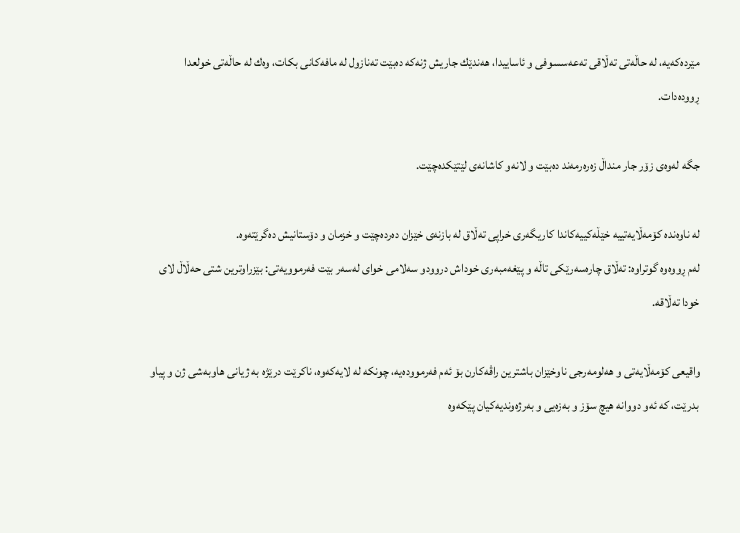مێرده‌كه‌یه‌، له‌ حاڵه‌تی‌ ته‌ڵاقی ته‌عه‌سسوفی و ئاساییدا، هه‌ندێك جاریش ژنه‌كه‌ ده‌بێت ته‌نازول له‌ مافه‌كانی‌ بكات، وه‌ك له‌ حاڵه‌تی‌ خولعدا ڕووده‌دات.

جگه‌ له‌وه‌ی‌ زۆر جار منداڵ‌ زه‌ره‌رمه‌ند ده‌بێت و لانه‌و كاشانه‌ی‌ لێتێكده‌چێت.

له‌ ناوه‌نده‌ كۆمه‌ڵایه‌تییه‌ خێڵه‌كییه‌كاندا كاریگه‌ری خراپی ته‌ڵاق له‌ بازنه‌ی‌ خێزان ده‌رده‌چێت و خزمان و دۆستانیش ده‌گرێته‌وه‌.
له‌م ڕووه‌وه‌ گوتراوه‌: ته‌ڵاق چاره‌سه‌رێكی‌ تاڵه‌ و پێغه‌مبه‌ری خوداش دروودو سه‌لامی‌ خوای‌ له‌سه‌ر بێت فه‌رموویه‌تی‌: بێزراوترین شتی‌ حه‌ڵاڵ لای‌ خودا ته‌ڵاقه‌.

واقیعی كۆمه‌ڵایه‌تی‌ و هه‌لومه‌رجی‌ ناوخێزان باشترین راڤه‌كارن بۆ ئه‌م فه‌رمووده‌یه‌، چونكه‌ له‌ لایه‌كه‌وه‌، ناكرێت درێژه‌ به‌ ژیانی هاوبه‌شی ژن و پیاو بدرێت، كه‌ ئه‌و دووانه‌ هیچ سۆز و به‌زه‌یی و به‌رژه‌وندیه‌كیان پێكه‌وه‌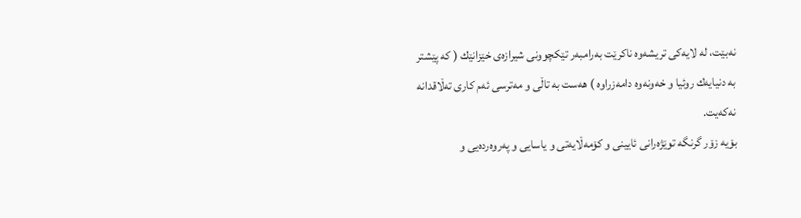نه‌بێت، له‌ لایه‌كی‌ تریشه‌وه‌ ناكرێت به‌رامبه‌ر تێكچوونی‌ شیرازه‌ی‌ خێزانێك ( كه‌ پێشتر به‌ دنیایه‌ك روئیا و خه‌ونه‌وه‌ دامه‌زراوه‌ ) هه‌ست به‌ تاڵی و مه‌ترسی ئه‌م كاری‌ ته‌ڵاقدانه‌ نه‌كه‌یت.
بۆیه‌ زۆر گرنگه‌ توێژه‌رانی‌ ئایینی و كۆمه‌ڵایه‌تی‌ و یاسایی و په‌روه‌رده‌یی و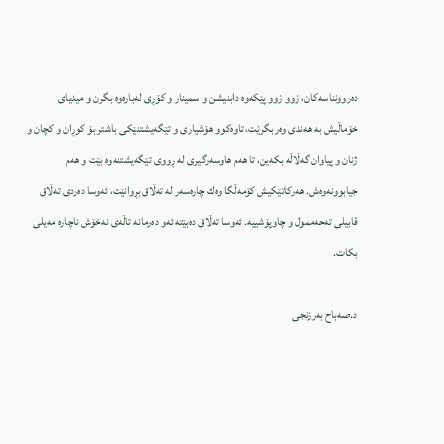ده‌روونناسه‌كان، زوو زوو پێكه‌وه‌ دابنیشن و سمینار و كۆڕی له‌باره‌وه‌ بگرن و میدیای خۆماڵیش به‌ هه‌ندی وه‌ربگرێت، تاوه‌كوو هۆشیاری و تێگه‌یشتنێكی‌ باشتر بۆ كوڕان و كچان و ژنان و پیاوان گه‌ڵاڵه‌ بكه‌ین، تا هه‌م هاوسه‌رگیری له‌ ڕووی‌ تێگه‌یشتنه‌وه‌ بێت و هه‌م جیابوونه‌وه‌ش. هه‌ركاتێكیش كۆمه‌ڵگا وه‌ك چاره‌سه‌ر له‌ ته‌ڵاق بڕوانێت، ئه‌وسا ده‌ردی‌ ته‌ڵاق قابیلی ته‌حه‌ممول و چاوپۆشییه‌. ئه‌وسا ته‌ڵاق ده‌بێته‌ ئه‌و ده‌رمانه‌ تاڵه‌ی‌ نه‌خۆش ناچاره‌ مه‌یلی بكات.

د.صەباح بەرزنجی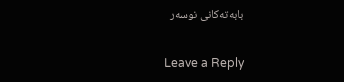بابەتەكانی نوسەر

Leave a Reply